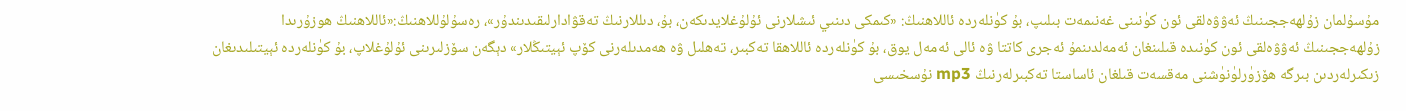مۇسۇلمان زۇلھەججىنىڭ ئەۋۋەلقى ئون كۈنىنى غەنىمەت بىلىپ، بۇ كۈنلەردە ئاللاھنىڭ: «كىمكى دىنىي ئىشلارنى ئۇلۇغلايدىكەن، بۇ، دىللارنىڭ تەقۋادارلىقىدىندۇر»، رەسۇلۇللاھنىڭ:«ئاللاھنىڭ ھوزۇرىدا زۇلھەججىنىڭ ئەۋۋەلقى ئون كۈنىدە قىلىنغان ئەمەلدىنمۇ ئەجرى كاتتا ۋە ئالى ئەمەل يوق، بۇ كۈنلەردە ئاللاھقا تەكبىر، تەھلىل ۋە ھەمدىلەرنى كۆپ ئېيتىڭلار» دېگەن سۆزلىرىنى ئۇلۇغلاپ، بۇ كۈنلەردە ئېيتىلىدىغان زىكىرلەردىن بىرگە ھۆزۈرلۈنۈشنى مەقسەت قىلغان ئاساستا تەكبىرلەرنىڭ mp3 نۇسخىسى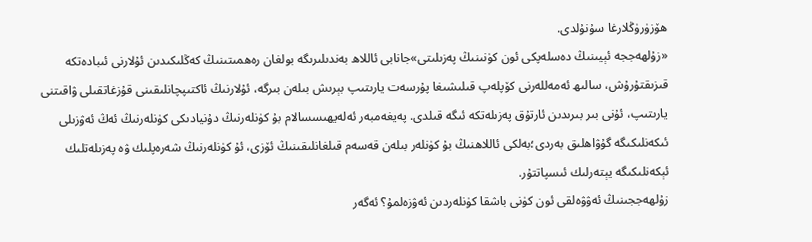ھۆزۈرۈڭلارغا سۇنۇلدى.
«زۇلھەججە ئېيىنىڭ دەسلەپكى ئون كۈنىنىڭ پەزىلىتى»جانابى ئاللاھ بەندىلىرىگە بولغان رەھمىتىنىڭ كەڭلىكىدىن ئۇلارنى ئىبادەتكە قىزىقتۇرۇش، سالىھ ئەمەللەرنى كۆپلەپ قىلىشىغا پۇرسەت يارىتىپ بېرىش بىلەن بىرگە، ئۇلارنىڭ ئاكتىپچانلىقىنى قۇزغاتقىلى ۋاقىتنى يارىتىپ، ئۇنى بىر بىرىدىن ئارتۇق پەزىلەتكە ئىگە قىلدى. پەيغەمبەر ئەلەيھىسسالام بۇ كۈنلەرنىڭ دۇنيادىكى كۈنلەرنىڭ ئەڭ ئەۋزىلى ئىكەنلىكىگە گۇۋاھلىق بەردى؛بەلكى ئاللاھنىڭ بۇ كۈنلەر بىلەن قەسەم قىلغانلىقىنىڭ ئۆزى، ئۇ كۈنلەرنىڭ شەرەپلىك ۋە پەزىلەتلىك ئېكەنلىكىگە يېتەرلىك ئىسپاتتۇر.
زۇلھەججىنىڭ ئەۋۋەلقى ئون كۈنى باشقا كۈنلەردىن ئەۋزەلمۇ؟ ئەگەر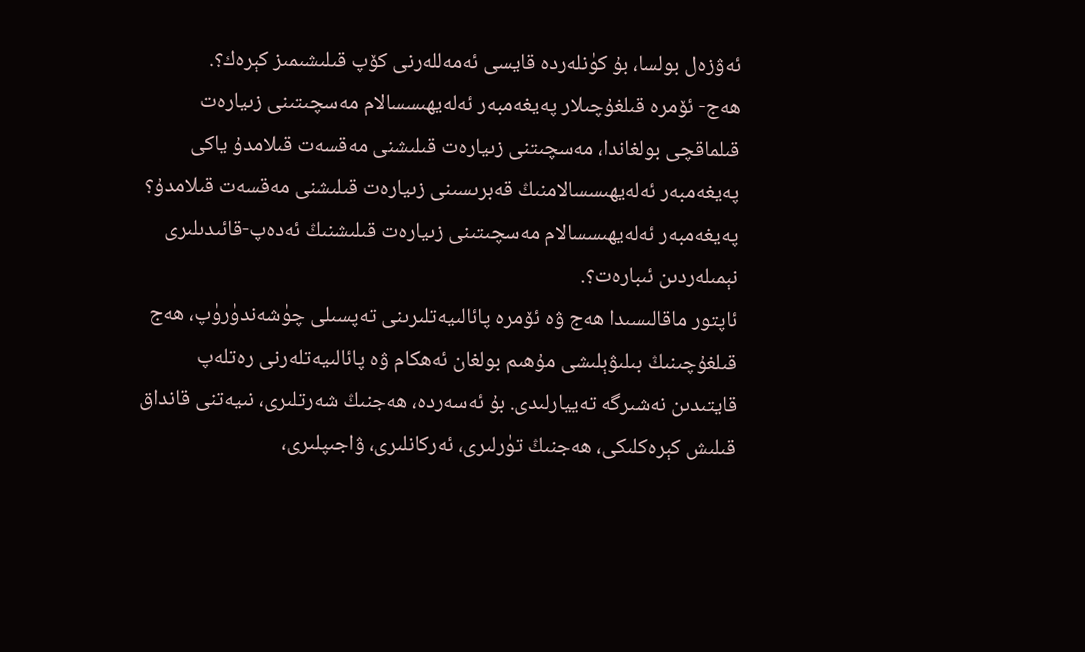ئەۋزەل بولسا، بۇ كۈنلەردە قايسى ئەمەللەرنى كۆپ قىلىشىمىز كېرەك؟.
ھەج- ئۆمرە قىلغۇچىلار پەيغەمبەر ئەلەيھىسسالام مەسچىتىنى زىيارەت قىلماقچى بولغاندا، مەسچىتنى زىيارەت قىلىشنى مەقسەت قىلامدۇ ياكى پەيغەمبەر ئەلەيھىسسالامنىڭ قەبرىسىنى زىيارەت قىلىشنى مەقسەت قىلامدۇ؟ پەيغەمبەر ئەلەيھىسسالام مەسچىتىنى زىيارەت قىلىشنىڭ ئەدەپ-قائىدىلىرى نېمىلەردىن ئىبارەت؟.
ئاپتور ماقالىسىدا ھەج ۋە ئۆمرە پائالىيەتلىرىنى تەپسىلى چۈشەندۈرۈپ، ھەج قىلغۇچىنىڭ بىلىۋېلىشى مۇھىم بولغان ئەھكام ۋە پائالىيەتلەرنى رەتلەپ قايتىدىن نەشىرگە تەييارلىدى. بۇ ئەسەردە، ھەجنىڭ شەرتلىرى، نىيەتنى قانداق قىلىش كېرەكلىكى، ھەجنىڭ تۈرلىرى، ئەركانلىرى، ۋاجىپلىرى،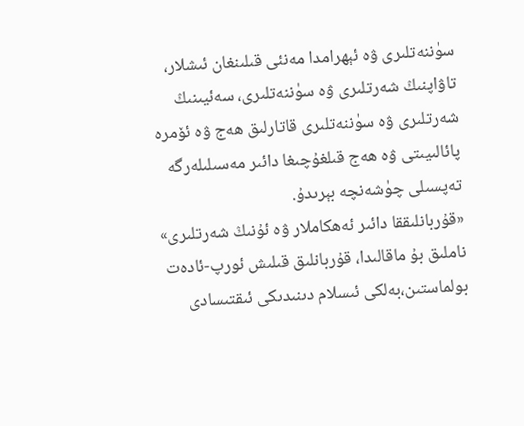سۈننەتلىرى ۋە ئېھرامدا مەنئى قىلىنغان ئىشلار، تاۋاپنىڭ شەرتلىرى ۋە سۈننەتلىرى، سەئيىنىڭ شەرتلىرى ۋە سۈننەتلىرى قاتارلىق ھەج ۋە ئۆمرە پائالىيىتى ۋە ھەج قىلغۇچىغا دائىر مەسىلىلەرگە تەپسىلى چۈشەنچە بېرىدۇ.
«قۇربانلىققا دائىر ئەھكاملار ۋە ئۇنىڭ شەرتلىرى» ناملىق بۇ ماقالىدا، قۇربانلىق قىلىش ئورپ-ئادەت بولماستىن،بەلكى ئىسلام دىنىدىكى ئىقتىسادى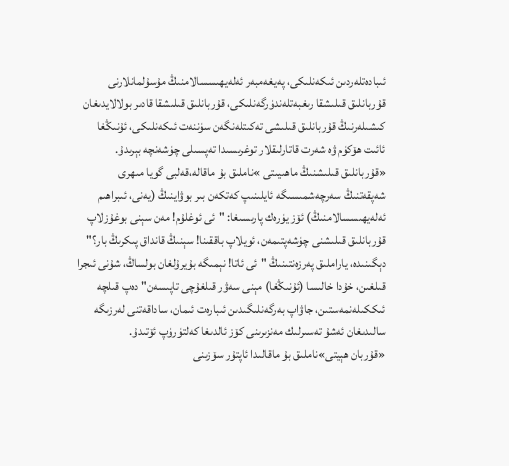ئىبادەتلەردىن ئىكەنلىكى، پەيغەمبەر ئەلەيھىسسالامنىڭ مۇسۇلمانلارنى قۇربانلىق قىلىشقا رىغبەتلەندۈرگەنلىكى، قۇربانلىق قىلىشقا قادىر بولالايدىغان كىشىلەرنىڭ قۇربانلىق قىلىشى تەكىتلەنگەن سۈننەت ئىكەنلىكى، ئۇنىڭغا ئائىت ھۆكۈم ۋە شەرت قاتارلىقلار توغرىسىدا تەپسىلى چۈشەنچە بېرىدۇ.
«قۇربانلىق قىلىشنىڭ ماھىيىتى »ناملىق بۇ ماقالە،قەلبى گويا مىھرى شەپقەتنىڭ سەرچەشمىسىگە ئايلىنىپ كەتكەن بىر بوۋاينىڭ (يەنى، ئىبراھىم ئەلەيھىسسالامنىڭ) ئۆز يۈرەك پارىسىغا: "ئى ئوغلۇم! مەن سېنى بوغۇزلاپ قۇربانلىق قىلىشنى چۈشەپتىمەن، ئويلاپ باققىنا! سېنىڭ قانداق پىكرىڭ بار؟" دېگىنىدە، ياراملىق پەرزەنتىنىڭ "ئى ئاتا! نېمىگە بۇيرۇلغان بولساڭ، شۇنى ئىجرا قىلغىن، خۇدا خالىسا (ئۇنىڭغا) مېنى سەۋر قىلغۇچى تاپىسەن" دەپ قىلچە ئىككىلەنمەستىن، جاۋاپ بەرگەنلىگىدىن ئىبارەت ئىمان، ساداقەتنى لەرزىگە سالىدىغان ئەشۇ تەسىرلىك مەنزىرىنى كۆز ئالدىغا كەلتۈرۈپ ئۆتىدۇ.
«قۇربان ھېيتى»ناملىق بۇ ماقالىدا ئاپتۇر سۆزىنى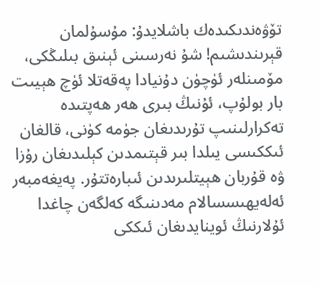تۆۋەندىكىدەك باشلايدۇ: مۇسۇلمان قېرىندىشىم! شۇ نەرسىنى ئېنىق بىلىڭكى، مۆمىنلەر ئۈچۈن دۇنيادا پەقەتلا ئۈچ ھېيىت بار بولۇپ، ئۇنىڭ بىرى ھەر ھەپتىدە تەكرارلىنىپ تۇرىدىغان جۈمە كۈنى، قالغان ئىككىسى يىلدا بىر قېتىمدىن كېلىدىغان رۇزا ۋە قۇربان ھېيتلىرىدىن ئىبارەتتۇر. پەيغەمبەر ئەلەيھىسسالام مەدىنىگە كەلگەن چاغدا ئۇلارنىڭ ئوينايدىغان ئىككى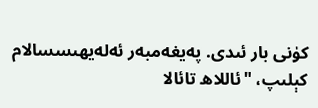كۈنى بار ئىدى. پەيغەمبەر ئەلەيھىسسالام كېلىپ، "ئاللاھ تائالا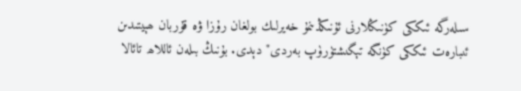سىلەرگە ئىككى كۈنىڭلارنى ئۇنىڭدىنمۇ خەيرلىك بولغان رۇزا ۋە قۇربان ھېيتىدىن ئىبارەت ئىككى كۈنگە تېگىشتۈرۈپ بەردى" دېدى. بۇنىڭ بىلەن ئاللاھ تائالا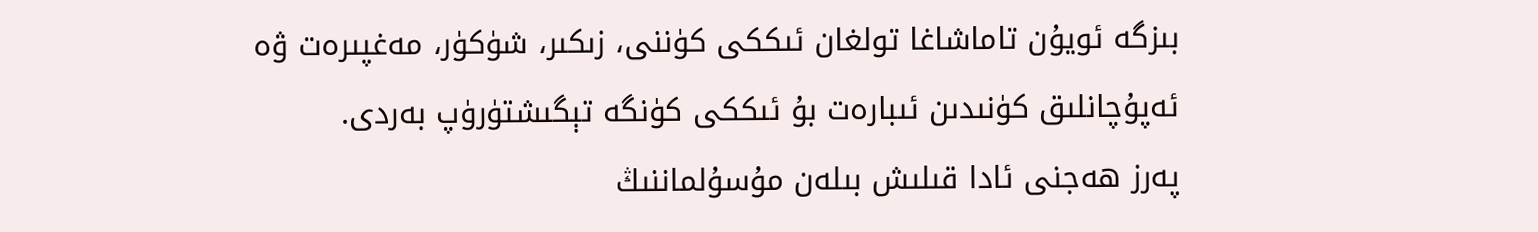بىزگە ئويۇن تاماشاغا تولغان ئىككى كۈننى، زىكىر، شۈكۈر، مەغپىرەت ۋە ئەپۇچانلىق كۈنىدىن ئىبارەت بۇ ئىككى كۈنگە تېگىشتۈرۈپ بەردى.
پەرز ھەجنى ئادا قىلىش بىلەن مۇسۇلماننىڭ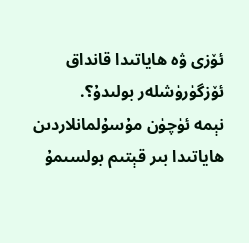ئۆزى ۋە ھاياتىدا قانداق ئۆزگۈرۈشلەر بولىدۇ؟.
نېمە ئۈچۈن مۇسۇلمانلاردىن ھاياتىدا بىر قېتىم بولسىمۇ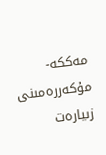مەككە- مۇكەررەمىنى زىيارەت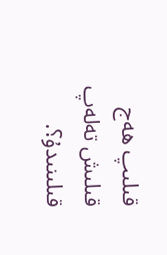قىلىپ ھەج قىلىش تەلەپ قىلىنىدۇ؟.